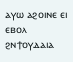ⲁⲩⲱ ⲁϩⲟⲓⲛⲉ ⲉⲓ ⲉⲃⲟⲗ ϩⲛϯⲟⲩⲇⲁⲓⲁ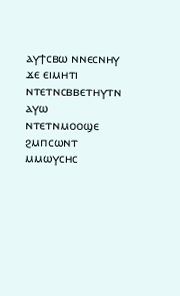ⲁⲩϯⲥⲃⲱ ⲛⲛⲉⲥⲛⲏⲩ ϫⲉ ⲉⲓⲙⲏⲧⲓ ⲛⲧⲉⲧⲛⲥⲃⲃⲉⲧⲏⲩⲧⲛ ⲁⲩⲱ ⲛⲧⲉⲧⲛⲙⲟⲟϣⲉ ϩⲙⲡⲥⲱⲛⲧ ⲙⲙⲱⲩⲥⲏⲥ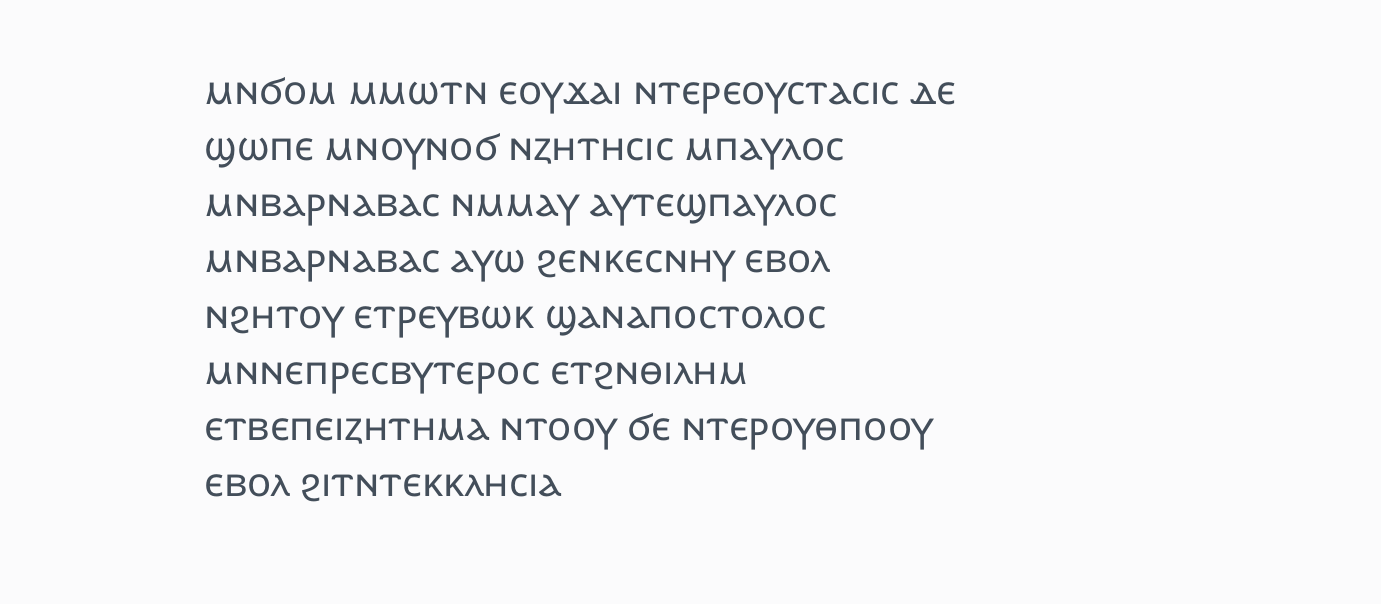ⲙⲛϭⲟⲙ ⲙⲙⲱⲧⲛ ⲉⲟⲩϫⲁⲓ ⲛⲧⲉⲣⲉⲟⲩⲥⲧⲁⲥⲓⲥ ⲇⲉ ϣⲱⲡⲉ ⲙⲛⲟⲩⲛⲟϭ ⲛⲍⲏⲧⲏⲥⲓⲥ ⲙⲡⲁⲩⲗⲟⲥ ⲙⲛⲃⲁⲣⲛⲁⲃⲁⲥ ⲛⲙⲙⲁⲩ ⲁⲩⲧⲉϣⲡⲁⲩⲗⲟⲥ ⲙⲛⲃⲁⲣⲛⲁⲃⲁⲥ ⲁⲩⲱ ϩⲉⲛⲕⲉⲥⲛⲏⲩ ⲉⲃⲟⲗ ⲛϩⲏⲧⲟⲩ ⲉⲧⲣⲉⲩⲃⲱⲕ ϣⲁⲛⲁⲡⲟⲥⲧⲟⲗⲟⲥ ⲙⲛⲛⲉⲡⲣⲉⲥⲃⲩⲧⲉⲣⲟⲥ ⲉⲧϩⲛⲑⲓⲗⲏⲙ ⲉⲧⲃⲉⲡⲉⲓⲍⲏⲧⲏⲙⲁ ⲛⲧⲟⲟⲩ ϭⲉ ⲛⲧⲉⲣⲟⲩⲑⲡⲟⲟⲩ ⲉⲃⲟⲗ ϩⲓⲧⲛⲧⲉⲕⲕⲗⲏⲥⲓⲁ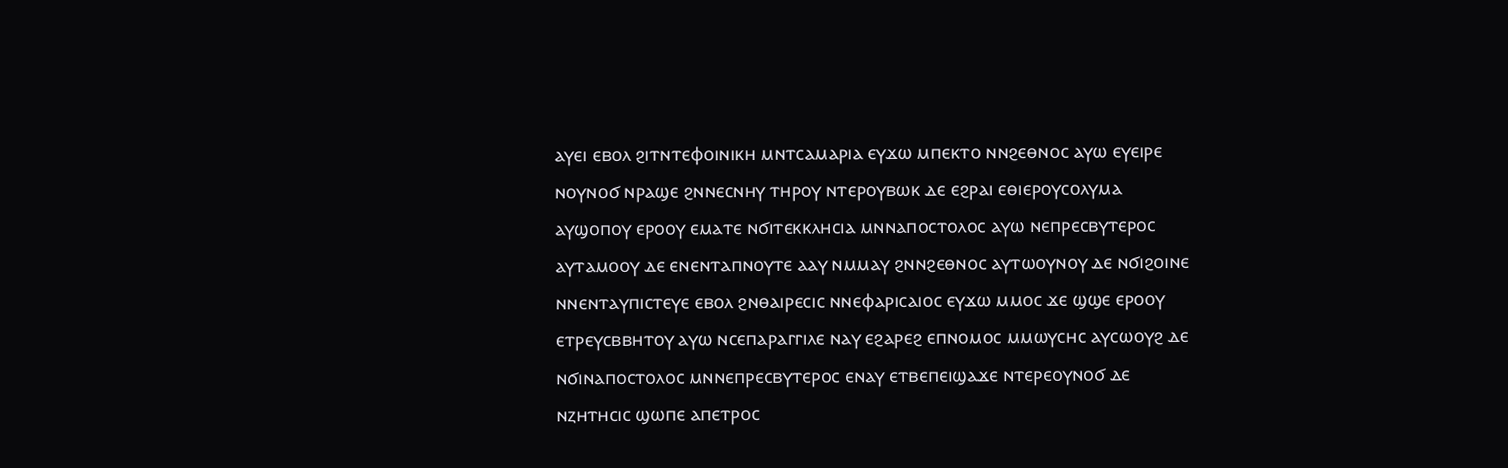ⲁⲩⲉⲓ ⲉⲃⲟⲗ ϩⲓⲧⲛⲧⲉⲫⲟⲓⲛⲓⲕⲏ ⲙⲛⲧⲥⲁⲙⲁⲣⲓⲁ ⲉⲩϫⲱ ⲙⲡⲉⲕⲧⲟ ⲛⲛϩⲉⲑⲛⲟⲥ ⲁⲩⲱ ⲉⲩⲉⲓⲣⲉ ⲛⲟⲩⲛⲟϭ ⲛⲣⲁϣⲉ ϩⲛⲛⲉⲥⲛⲏⲩ ⲧⲏⲣⲟⲩ ⲛⲧⲉⲣⲟⲩⲃⲱⲕ ⲇⲉ ⲉϩⲣⲁⲓ ⲉⲑⲓⲉⲣⲟⲩⲥⲟⲗⲩⲙⲁ ⲁⲩϣⲟⲡⲟⲩ ⲉⲣⲟⲟⲩ ⲉⲙⲁⲧⲉ ⲛϭⲓⲧⲉⲕⲕⲗⲏⲥⲓⲁ ⲙⲛⲛⲁⲡⲟⲥⲧⲟⲗⲟⲥ ⲁⲩⲱ ⲛⲉⲡⲣⲉⲥⲃⲩⲧⲉⲣⲟⲥ ⲁⲩⲧⲁⲙⲟⲟⲩ ⲇⲉ ⲉⲛⲉⲛⲧⲁⲡⲛⲟⲩⲧⲉ ⲁⲁⲩ ⲛⲙⲙⲁⲩ ϩⲛⲛϩⲉⲑⲛⲟⲥ ⲁⲩⲧⲱⲟⲩⲛⲟⲩ ⲇⲉ ⲛϭⲓϩⲟⲓⲛⲉ ⲛⲛⲉⲛⲧⲁⲩⲡⲓⲥⲧⲉⲩⲉ ⲉⲃⲟⲗ ϩⲛⲑⲁⲓⲣⲉⲥⲓⲥ ⲛⲛⲉⲫⲁⲣⲓⲥⲁⲓⲟⲥ ⲉⲩϫⲱ ⲙⲙⲟⲥ ϫⲉ ϣϣⲉ ⲉⲣⲟⲟⲩ ⲉⲧⲣⲉⲩⲥⲃⲃⲏⲧⲟⲩ ⲁⲩⲱ ⲛⲥⲉⲡⲁⲣⲁⲅⲅⲓⲗⲉ ⲛⲁⲩ ⲉϩⲁⲣⲉϩ ⲉⲡⲛⲟⲙⲟⲥ ⲙⲙⲱⲩⲥⲏⲥ ⲁⲩⲥⲱⲟⲩϩ ⲇⲉ ⲛϭⲓⲛⲁⲡⲟⲥⲧⲟⲗⲟⲥ ⲙⲛⲛⲉⲡⲣⲉⲥⲃⲩⲧⲉⲣⲟⲥ ⲉⲛⲁⲩ ⲉⲧⲃⲉⲡⲉⲓϣⲁϫⲉ ⲛⲧⲉⲣⲉⲟⲩⲛⲟϭ ⲇⲉ ⲛⲍⲏⲧⲏⲥⲓⲥ ϣⲱⲡⲉ ⲁⲡⲉⲧⲣⲟⲥ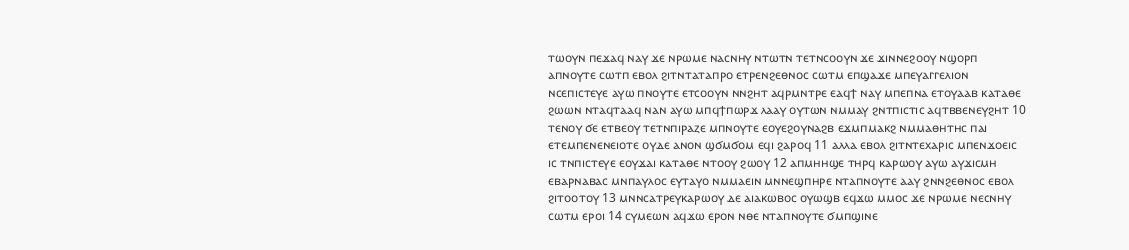ⲧⲱⲟⲩⲛ ⲡⲉϫⲁϥ ⲛⲁⲩ ϫⲉ ⲛⲣⲱⲙⲉ ⲛⲁⲥⲛⲏⲩ ⲛⲧⲱⲧⲛ ⲧⲉⲧⲛⲥⲟⲟⲩⲛ ϫⲉ ϫⲓⲛⲛⲉϩⲟⲟⲩ ⲛϣⲟⲣⲡ ⲁⲡⲛⲟⲩⲧⲉ ⲥⲱⲧⲡ ⲉⲃⲟⲗ ϩⲓⲧⲛⲧⲁⲧⲁⲡⲣⲟ ⲉⲧⲣⲉⲛϩⲉⲑⲛⲟⲥ ⲥⲱⲧⲙ ⲉⲡϣⲁϫⲉ ⲙⲡⲉⲩⲁⲅⲅⲉⲗⲓⲟⲛ ⲛⲥⲉⲡⲓⲥⲧⲉⲩⲉ ⲁⲩⲱ ⲡⲛⲟⲩⲧⲉ ⲉⲧⲥⲟⲟⲩⲛ ⲛⲛϩⲏⲧ ⲁϥⲣⲙⲛⲧⲣⲉ ⲉⲁϥϯ ⲛⲁⲩ ⲙⲡⲉⲡⲛⲁ ⲉⲧⲟⲩⲁⲁⲃ ⲕⲁⲧⲁⲑⲉ ϩⲱⲱⲛ ⲛⲧⲁϥⲧⲁⲁϥ ⲛⲁⲛ ⲁⲩⲱ ⲙⲡϥϯⲡⲱⲣϫ ⲗⲁⲁⲩ ⲟⲩⲧⲱⲛ ⲛⲙⲙⲁⲩ ϩⲛⲧⲡⲓⲥⲧⲓⲥ ⲁϥⲧⲃⲃⲉⲛⲉⲩϩⲏⲧ 10 ⲧⲉⲛⲟⲩ ϭⲉ ⲉⲧⲃⲉⲟⲩ ⲧⲉⲧⲛⲡⲓⲣⲁⲍⲉ ⲙⲡⲛⲟⲩⲧⲉ ⲉⲟⲩⲉϩⲟⲩⲛⲁϩⲃ ⲉϫⲙⲡⲙⲁⲕϩ ⲛⲙⲙⲁⲑⲏⲧⲏⲥ ⲡⲁⲓ ⲉⲧⲉⲙⲡⲉⲛⲉⲛⲉⲓⲟⲧⲉ ⲟⲩⲇⲉ ⲁⲛⲟⲛ ϣϭⲙϭⲟⲙ ⲉϥⲓ ϩⲁⲣⲟϥ 11 ⲁⲗⲗⲁ ⲉⲃⲟⲗ ϩⲓⲧⲛⲧⲉⲭⲁⲣⲓⲥ ⲙⲡⲉⲛϫⲟⲉⲓⲥ ⲓⲥ ⲧⲛⲡⲓⲥⲧⲉⲩⲉ ⲉⲟⲩϫⲁⲓ ⲕⲁⲧⲁⲑⲉ ⲛⲧⲟⲟⲩ ϩⲱⲟⲩ 12 ⲁⲡⲙⲏⲏϣⲉ ⲧⲏⲣϥ ⲕⲁⲣⲱⲟⲩ ⲁⲩⲱ ⲁⲩϫⲓⲥⲙⲏ ⲉⲃⲁⲣⲛⲁⲃⲁⲥ ⲙⲛⲡⲁⲩⲗⲟⲥ ⲉⲩⲧⲁⲩⲟ ⲛⲙⲙⲁⲉⲓⲛ ⲙⲛⲛⲉϣⲡⲏⲣⲉ ⲛⲧⲁⲡⲛⲟⲩⲧⲉ ⲁⲁⲩ ϩⲛⲛϩⲉⲑⲛⲟⲥ ⲉⲃⲟⲗ ϩⲓⲧⲟⲟⲧⲟⲩ 13 ⲙⲛⲛⲥⲁⲧⲣⲉⲩⲕⲁⲣⲱⲟⲩ ⲇⲉ ⲁⲓⲁⲕⲱⲃⲟⲥ ⲟⲩⲱϣⲃ ⲉϥϫⲱ ⲙⲙⲟⲥ ϫⲉ ⲛⲣⲱⲙⲉ ⲛⲉⲥⲛⲏⲩ ⲥⲱⲧⲙ ⲉⲣⲟⲓ 14 ⲥⲩⲙⲉⲱⲛ ⲁϥϫⲱ ⲉⲣⲟⲛ ⲛⲑⲉ ⲛⲧⲁⲡⲛⲟⲩⲧⲉ ϭⲙⲡϣⲓⲛⲉ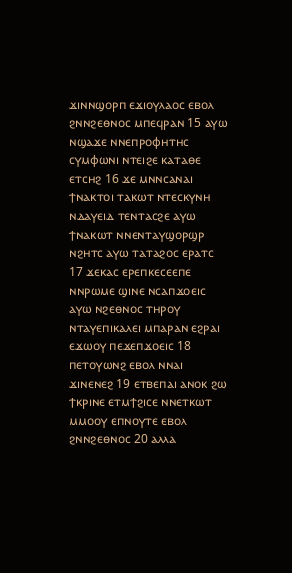ϫⲓⲛⲛϣⲟⲣⲡ ⲉϫⲓⲟⲩⲗⲁⲟⲥ ⲉⲃⲟⲗ ϩⲛⲛϩⲉⲑⲛⲟⲥ ⲙⲡⲉϥⲣⲁⲛ 15 ⲁⲩⲱ ⲛϣⲁϫⲉ ⲛⲛⲉⲡⲣⲟⲫⲏⲧⲏⲥ ⲥⲩⲙⲫⲱⲛⲓ ⲛⲧⲉⲓϩⲉ ⲕⲁⲧⲁⲑⲉ ⲉⲧⲥⲏϩ 16 ϫⲉ ⲙⲛⲛⲥⲁⲛⲁⲓ ϯⲛⲁⲕⲧⲟⲓ ⲧⲁⲕⲱⲧ ⲛⲧⲉⲥⲕⲩⲛⲏ ⲛⲇⲁⲩⲉⲓⲇ ⲧⲉⲛⲧⲁⲥϩⲉ ⲁⲩⲱ ϯⲛⲁⲕⲱⲧ ⲛⲛⲉⲛⲧⲁⲩϣⲟⲣϣⲣ ⲛϩⲏⲧⲥ ⲁⲩⲱ ⲧⲁⲧⲁϩⲟⲥ ⲉⲣⲁⲧⲥ 17 ϫⲉⲕⲁⲥ ⲉⲣⲉⲡⲕⲉⲥⲉⲉⲡⲉ ⲛⲛⲣⲱⲙⲉ ϣⲓⲛⲉ ⲛⲥⲁⲡϫⲟⲉⲓⲥ ⲁⲩⲱ ⲛϩⲉⲑⲛⲟⲥ ⲧⲏⲣⲟⲩ ⲛⲧⲁⲩⲉⲡⲓⲕⲁⲗⲉⲓ ⲙⲡⲁⲣⲁⲛ ⲉϩⲣⲁⲓ ⲉϫⲱⲟⲩ ⲡⲉϫⲉⲡϫⲟⲉⲓⲥ 18 ⲡⲉⲧⲟⲩⲱⲛϩ ⲉⲃⲟⲗ ⲛⲛⲁⲓ ϫⲓⲛⲉⲛⲉϩ 19 ⲉⲧⲃⲉⲡⲁⲓ ⲁⲛⲟⲕ ϩⲱ ϯⲕⲣⲓⲛⲉ ⲉⲧⲙϯϩⲓⲥⲉ ⲛⲛⲉⲧⲕⲱⲧ ⲙⲙⲟⲟⲩ ⲉⲡⲛⲟⲩⲧⲉ ⲉⲃⲟⲗ ϩⲛⲛϩⲉⲑⲛⲟⲥ 20 ⲁⲗⲗⲁ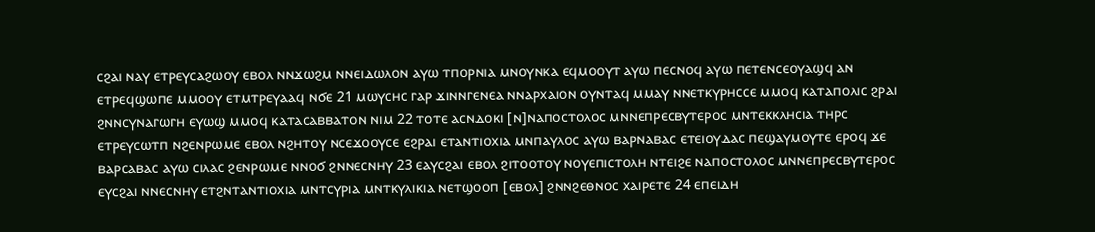ⲥϩⲁⲓ ⲛⲁⲩ ⲉⲧⲣⲉⲩⲥⲁϩⲱⲟⲩ ⲉⲃⲟⲗ ⲛⲛϫⲱϩⲙ ⲛⲛⲉⲓⲇⲱⲗⲟⲛ ⲁⲩⲱ ⲧⲡⲟⲣⲛⲓⲁ ⲙⲛⲟⲩⲛⲕⲁ ⲉϥⲙⲟⲟⲩⲧ ⲁⲩⲱ ⲡⲉⲥⲛⲟϥ ⲁⲩⲱ ⲡⲉⲧⲉⲛⲥⲉⲟⲩⲁϣϥ ⲁⲛ ⲉⲧⲣⲉϥϣⲱⲡⲉ ⲙⲙⲟⲟⲩ ⲉⲧⲙⲧⲣⲉⲩⲁⲁϥ ⲛϭⲉ 21 ⲙⲱⲩⲥⲏⲥ ⲅⲁⲣ ϫⲓⲛⲛⲅⲉⲛⲉⲁ ⲛⲛⲁⲣⲭⲁⲓⲟⲛ ⲟⲩⲛⲧⲁϥ ⲙⲙⲁⲩ ⲛⲛⲉⲧⲕⲩⲣⲏⲥⲥⲉ ⲙⲙⲟϥ ⲕⲁⲧⲁⲡⲟⲗⲓⲥ ϩⲣⲁⲓ ϩⲛⲛⲥⲩⲛⲁⲅⲱⲅⲏ ⲉⲩⲱϣ ⲙⲙⲟϥ ⲕⲁⲧⲁⲥⲁⲃⲃⲁⲧⲟⲛ ⲛⲓⲙ 22 ⲧⲟⲧⲉ ⲁⲥⲛⲇⲟⲕⲓ [ⲛ]ⲛⲁⲡⲟⲥⲧⲟⲗⲟⲥ ⲙⲛⲛⲉⲡⲣⲉⲥⲃⲩⲧⲉⲣⲟⲥ ⲙⲛⲧⲉⲕⲕⲗⲏⲥⲓⲁ ⲧⲏⲣⲥ ⲉⲧⲣⲉⲩⲥⲱⲧⲡ ⲛϩⲉⲛⲣⲱⲙⲉ ⲉⲃⲟⲗ ⲛϩⲏⲧⲟⲩ ⲛⲥⲉϫⲟⲟⲩⲥⲉ ⲉϩⲣⲁⲓ ⲉⲧⲁⲛⲧⲓⲟⲭⲓⲁ ⲙⲛⲡⲁⲩⲗⲟⲥ ⲁⲩⲱ ⲃⲁⲣⲛⲁⲃⲁⲥ ⲉⲧⲉⲓⲟⲩⲇⲁⲥ ⲡⲉϣⲁⲩⲙⲟⲩⲧⲉ ⲉⲣⲟϥ ϫⲉ ⲃⲁⲣⲥⲁⲃⲁⲥ ⲁⲩⲱ ⲥⲓⲗⲁⲥ ϩⲉⲛⲣⲱⲙⲉ ⲛⲛⲟϭ ϩⲛⲛⲉⲥⲛⲏⲩ 23 ⲉⲁⲩⲥϩⲁⲓ ⲉⲃⲟⲗ ϩⲓⲧⲟⲟⲧⲟⲩ ⲛⲟⲩⲉⲡⲓⲥⲧⲟⲗⲏ ⲛⲧⲉⲓϩⲉ ⲛⲁⲡⲟⲥⲧⲟⲗⲟⲥ ⲙⲛⲛⲉⲡⲣⲉⲥⲃⲩⲧⲉⲣⲟⲥ ⲉⲩⲥϩⲁⲓ ⲛⲛⲉⲥⲛⲏⲩ ⲉⲧϩⲛⲧⲁⲛⲧⲓⲟⲭⲓⲁ ⲙⲛⲧⲥⲩⲣⲓⲁ ⲙⲛⲧⲕⲩⲗⲓⲕⲓⲁ ⲛⲉⲧϣⲟⲟⲡ [ⲉⲃⲟⲗ] ϩⲛⲛϩⲉⲑⲛⲟⲥ ⲭⲁⲓⲣⲉⲧⲉ 24 ⲉⲡⲉⲓⲇⲏ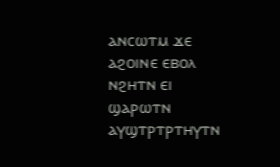ⲁⲛⲥⲱⲧⲙ ϫⲉ ⲁϩⲟⲓⲛⲉ ⲉⲃⲟⲗ ⲛϩⲏⲧⲛ ⲉⲓ ϣⲁⲣⲱⲧⲛ ⲁⲩϣⲧⲣⲧⲣⲧⲏⲩⲧⲛ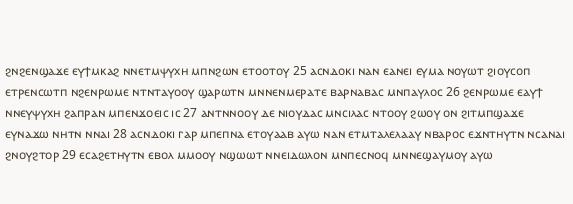ϩⲛϩⲉⲛϣⲁϫⲉ ⲉⲩϯⲙⲕⲁϩ ⲛⲛⲉⲧⲙⲯⲩⲭⲏ ⲙⲡⲛϩⲱⲛ ⲉⲧⲟⲟⲧⲟⲩ 25 ⲁⲥⲛⲇⲟⲕⲓ ⲛⲁⲛ ⲉⲁⲛⲉⲓ ⲉⲩⲙⲁ ⲛⲟⲩⲱⲧ ϩⲓⲟⲩⲥⲟⲡ ⲉⲧⲣⲉⲛⲥⲱⲧⲡ ⲛϩⲉⲛⲣⲱⲙⲉ ⲛⲧⲛⲧⲁⲩⲟⲟⲩ ϣⲁⲣⲱⲧⲛ ⲙⲛⲛⲉⲛⲙⲉⲣⲁⲧⲉ ⲃⲁⲣⲛⲁⲃⲁⲥ ⲙⲛⲡⲁⲩⲗⲟⲥ 26 ϩⲉⲛⲣⲱⲙⲉ ⲉⲁⲩϯ ⲛⲛⲉⲩⲯⲩⲭⲏ ϩⲁⲡⲣⲁⲛ ⲙⲡⲉⲛϫⲟⲉⲓⲥ ⲓⲥ 27 ⲁⲛⲧⲛⲛⲟⲟⲩ ⲇⲉ ⲛⲓⲟⲩⲇⲁⲥ ⲙⲛⲥⲓⲗⲁⲥ ⲛⲧⲟⲟⲩ ϩⲱⲟⲩ ⲟⲛ ϩⲓⲧⲙⲡϣⲁϫⲉ ⲉⲩⲛⲁϫⲱ ⲛⲏⲧⲛ ⲛⲛⲁⲓ 28 ⲁⲥⲛⲇⲟⲕⲓ ⲅⲁⲣ ⲙⲡⲉⲡⲛⲁ ⲉⲧⲟⲩⲁⲁⲃ ⲁⲩⲱ ⲛⲁⲛ ⲉⲧⲙⲧⲁⲗⲉⲗⲁⲁⲩ ⲛⲃⲁⲣⲟⲥ ⲉϫⲛⲧⲏⲩⲧⲛ ⲛⲥⲁⲛⲁⲓ ϩⲛⲟⲩϩⲧⲟⲣ 29 ⲉⲥⲁϩⲉⲧⲏⲩⲧⲛ ⲉⲃⲟⲗ ⲙⲙⲟⲟⲩ ⲛϣⲱⲱⲧ ⲛⲛⲉⲓⲇⲱⲗⲟⲛ ⲙⲛⲡⲉⲥⲛⲟϥ ⲙⲛⲛⲉϣⲁⲩⲙⲟⲩ ⲁⲩⲱ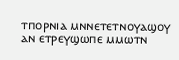ⲧⲡⲟⲣⲛⲓⲁ ⲙⲛⲛⲉⲧⲉⲧⲛⲟⲩⲁϣⲟⲩ ⲁⲛ ⲉⲧⲣⲉⲩϣⲱⲡⲉ ⲙⲙⲱⲧⲛ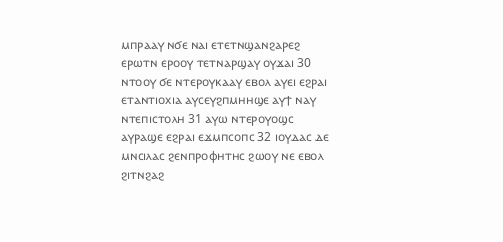ⲙⲡⲣⲁⲁⲩ ⲛϭⲉ ⲛⲁⲓ ⲉⲧⲉⲧⲛϣⲁⲛϩⲁⲣⲉϩ ⲉⲣⲱⲧⲛ ⲉⲣⲟⲟⲩ ⲧⲉⲧⲛⲁⲣϣⲁⲩ ⲟⲩϫⲁⲓ 30 ⲛⲧⲟⲟⲩ ϭⲉ ⲛⲧⲉⲣⲟⲩⲕⲁⲁⲩ ⲉⲃⲟⲗ ⲁⲩⲉⲓ ⲉϩⲣⲁⲓ ⲉⲧⲁⲛⲧⲓⲟⲭⲓⲁ ⲁⲩⲥⲉⲩϩⲡⲙⲏⲏϣⲉ ⲁⲩϯ ⲛⲁⲩ ⲛⲧⲉⲡⲓⲥⲧⲟⲗⲏ 31 ⲁⲩⲱ ⲛⲧⲉⲣⲟⲩⲟϣⲥ ⲁⲩⲣⲁϣⲉ ⲉϩⲣⲁⲓ ⲉϫⲙⲡⲥⲟⲡⲥ 32 ⲓⲟⲩⲇⲁⲥ ⲇⲉ ⲙⲛⲥⲓⲗⲁⲥ ϩⲉⲛⲡⲣⲟⲫⲏⲧⲏⲥ ϩⲱⲟⲩ ⲛⲉ ⲉⲃⲟⲗ ϩⲓⲧⲛϩⲁϩ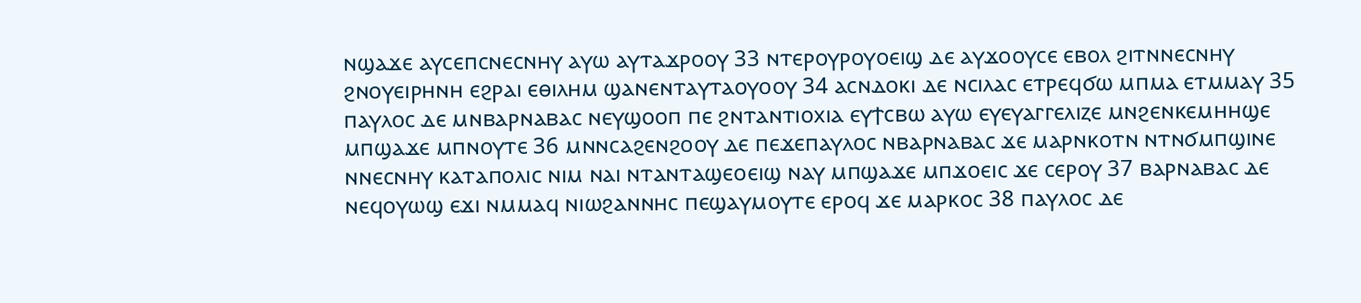ⲛϣⲁϫⲉ ⲁⲩⲥⲉⲡⲥⲛⲉⲥⲛⲏⲩ ⲁⲩⲱ ⲁⲩⲧⲁϫⲣⲟⲟⲩ 33 ⲛⲧⲉⲣⲟⲩⲣⲟⲩⲟⲉⲓϣ ⲇⲉ ⲁⲩϫⲟⲟⲩⲥⲉ ⲉⲃⲟⲗ ϩⲓⲧⲛⲛⲉⲥⲛⲏⲩ ϩⲛⲟⲩⲉⲓⲣⲏⲛⲏ ⲉϩⲣⲁⲓ ⲉⲑⲓⲗⲏⲙ ϣⲁⲛⲉⲛⲧⲁⲩⲧⲁⲟⲩⲟⲟⲩ 34 ⲁⲥⲛⲇⲟⲕⲓ ⲇⲉ ⲛⲥⲓⲗⲁⲥ ⲉⲧⲣⲉϥϭⲱ ⲙⲡⲙⲁ ⲉⲧⲙⲙⲁⲩ 35 ⲡⲁⲩⲗⲟⲥ ⲇⲉ ⲙⲛⲃⲁⲣⲛⲁⲃⲁⲥ ⲛⲉⲩϣⲟⲟⲡ ⲡⲉ ϩⲛⲧⲁⲛⲧⲓⲟⲭⲓⲁ ⲉⲩϯⲥⲃⲱ ⲁⲩⲱ ⲉⲩⲉⲩⲁⲅⲅⲉⲗⲓⲍⲉ ⲙⲛϩⲉⲛⲕⲉⲙⲏⲏϣⲉ ⲙⲡϣⲁϫⲉ ⲙⲡⲛⲟⲩⲧⲉ 36 ⲙⲛⲛⲥⲁϩⲉⲛϩⲟⲟⲩ ⲇⲉ ⲡⲉϫⲉⲡⲁⲩⲗⲟⲥ ⲛⲃⲁⲣⲛⲁⲃⲁⲥ ϫⲉ ⲙⲁⲣⲛⲕⲟⲧⲛ ⲛⲧⲛϭⲙⲡϣⲓⲛⲉ ⲛⲛⲉⲥⲛⲏⲩ ⲕⲁⲧⲁⲡⲟⲗⲓⲥ ⲛⲓⲙ ⲛⲁⲓ ⲛⲧⲁⲛⲧⲁϣⲉⲟⲉⲓϣ ⲛⲁⲩ ⲙⲡϣⲁϫⲉ ⲙⲡϫⲟⲉⲓⲥ ϫⲉ ⲥⲉⲣⲟⲩ 37 ⲃⲁⲣⲛⲁⲃⲁⲥ ⲇⲉ ⲛⲉϥⲟⲩⲱϣ ⲉϫⲓ ⲛⲙⲙⲁϥ ⲛⲓⲱϩⲁⲛⲛⲏⲥ ⲡⲉϣⲁⲩⲙⲟⲩⲧⲉ ⲉⲣⲟϥ ϫⲉ ⲙⲁⲣⲕⲟⲥ 38 ⲡⲁⲩⲗⲟⲥ ⲇⲉ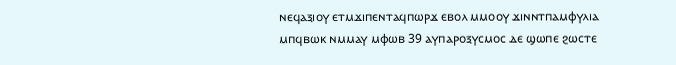ⲛⲉϥⲁⲝⲓⲟⲩ ⲉⲧⲙϫⲓⲡⲉⲛⲧⲁϥⲡⲱⲣϫ ⲉⲃⲟⲗ ⲙⲙⲟⲟⲩ ϫⲓⲛⲛⲧⲡⲁⲙⲫⲩⲗⲓⲁ ⲙⲡϥⲃⲱⲕ ⲛⲙⲙⲁⲩ ⲙⲫⲱⲃ 39 ⲁⲩⲡⲁⲣⲟⲝⲩⲥⲙⲟⲥ ⲇⲉ ϣⲱⲡⲉ ϩⲱⲥⲧⲉ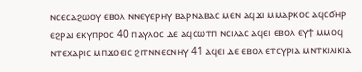ⲛⲥⲉⲥⲁϩⲱⲟⲩ ⲉⲃⲟⲗ ⲛⲛⲉⲩⲉⲣⲏⲩ ⲃⲁⲣⲛⲁⲃⲁⲥ ⲙⲉⲛ ⲁϥϫⲓ ⲙⲙⲁⲣⲕⲟⲥ ⲁϥⲥϭⲏⲣ ⲉϩⲣⲁⲓ ⲉⲕⲩⲡⲣⲟⲥ 40 ⲡⲁⲩⲗⲟⲥ ⲇⲉ ⲁϥⲥⲱⲧⲡ ⲛⲥⲓⲗⲁⲥ ⲁϥⲉⲓ ⲉⲃⲟⲗ ⲉⲩϯ ⲙⲙⲟϥ ⲛⲧⲉⲭⲁⲣⲓⲥ ⲙⲡϫⲟⲉⲓⲥ ϩⲓⲧⲛⲛⲉⲥⲛⲏⲩ 41 ⲁϥⲉⲓ ⲇⲉ ⲉⲃⲟⲗ ⲉⲧⲥⲩⲣⲓⲁ ⲙⲛⲧⲕⲓⲗⲓⲕⲓⲁ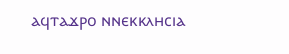ⲁϥⲧⲁϫⲣⲟ ⲛⲛⲉⲕⲕⲗⲏⲥⲓⲁ